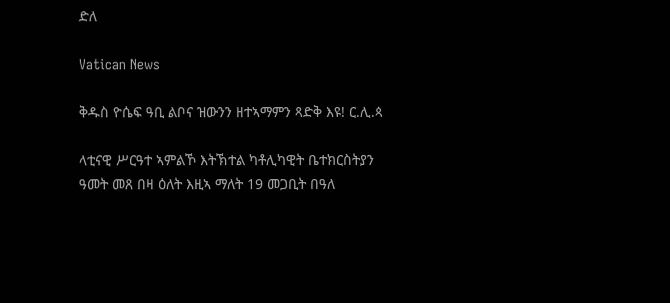ድለ

Vatican News

ቅዱስ ዮሴፍ ዓቢ ልቦና ዝውንን ዘተኣማምን ጻድቅ እዩ! ር.ሊ.ጳ

ላቲናዊ ሥርዓተ ኣምልኾ እትኽተል ካቶሊካዊት ቤተክርስትያን ዓመት መጸ በዛ ዕለት እዚኣ ማለት 19 መጋቢት በዓለ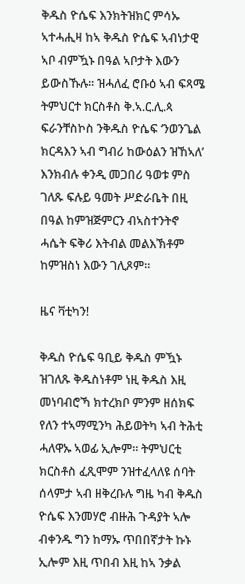ቅዱስ ዮሴፍ እንክትዝክር ምሳኡ ኣተሓሒዛ ከኣ ቅዱስ ዮሴፍ ኣብነታዊ ኣቦ ብምዃኑ በዓል ኣቦታት እውን ይውስኹሉ። ዝሓለፈ ሮቡዕ ኣብ ፍጻሜ ትምህርተ ክርስቶስ ቅ.ኣ.ር.ሊ.ጳ ፍራንቸስኮስ ንቅዱስ ዮሴፍ ‘ንወንጌል ክርዳእን ኣብ ግብሪ ከውዕልን ዝኸኣለ’ እንክብሉ ቀንዲ መጋበሪ ዓወቱ ምስ ገለጹ ፍሉይ ዓመት ሥድራቤት በዚ በዓል ከምዝጅምርን ብኣስተንትኖ ሓሴት ፍቅሪ እትብል መልእኽቶም ከምዝስነ እውን ገሊጾም።

ዜና ቫቲካን!

ቅዱስ ዮሴፍ ዓቢይ ቅዱስ ምዃኑ ዝገለጹ ቅዱስነቶም ነዚ ቅዱስ እዚ መነባብሮኻ ክተረክቦ ምንም ዘሰክፍ የለን ተኣማሚንካ ሕይወትካ ኣብ ትሕቲ ሓለዋኡ ኣወፊ ኢሎም። ትምህርቲ ክርስቶስ ፈጺሞም ንዝተፈላለዩ ሰባት ሰላምታ ኣብ ዘቅረቡሉ ግዜ ካብ ቅዱስ ዮሴፍ እንመሃሮ ብዙሕ ጉዳያት ኣሎ ብቀንዱ ግን ከማኡ ጥበበኛታት ኩኑ ኢሎም እዚ ጥበብ እዚ ከኣ ንቃል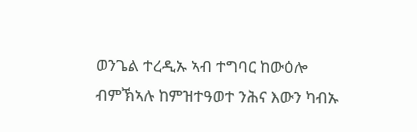ወንጌል ተረዲኡ ኣብ ተግባር ከውዕሎ ብምኽኣሉ ከምዝተዓወተ ንሕና እውን ካብኡ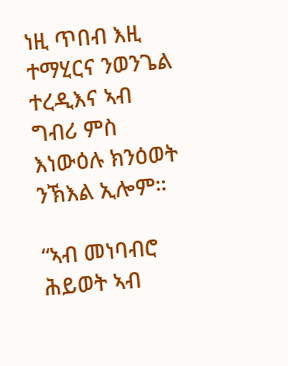ነዚ ጥበብ እዚ ተማሂርና ንወንጌል ተረዲእና ኣብ ግብሪ ምስ እነውዕሉ ክንዕወት ንኽእል ኢሎም።

“ኣብ መነባብሮ ሕይወት ኣብ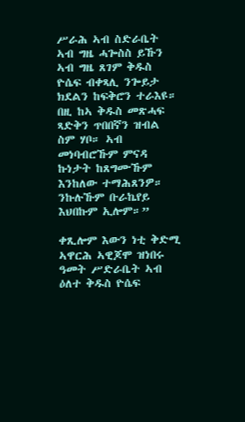ሥራሕ ኣብ ስድራቤት ኣብ ግዜ ሓጐስስ ይኹን ኣብ ግዜ ጸገም ቅዱስ ዮሴፍ ብቀጻሊ ንጐይታ ክደልን ከፍቅሮን ተራእዩ። በዚ ከኣ ቅዱስ መጽሓፍ ጻድቅን ጥበበኛን ዝብል ስም ሃቦ። ኣብ መነባብሮኹም ምናዳ ኩነታት ከጸግሙኹም እንከለው ተማሕጸንዎ። ንኩሉኹም ቡራኬየይ እህበኩም ኢሎም።”

ቀጺሎም እውን ነቲ ቅድሚ ኣዋርሕ ኣዊጆሞ ዝነበሩ ዓመት ሥድራቤት ኣብ ዕለተ ቅዱስ ዮሴፍ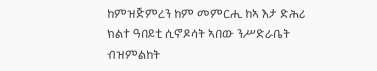ከምዝጅምረን ከም መምርሒ ከኣ እታ ድሕሪ ክልተ ዓበይቲ ሲኖዶሳት ኣበው ንሥድራቤት ብዝምልከት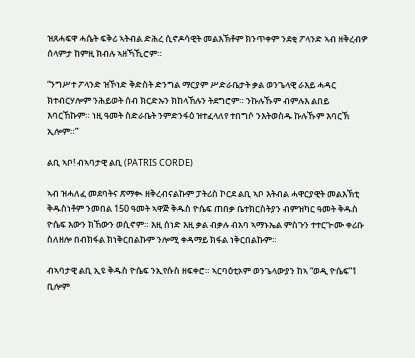ዝጸሓፍዋ ሓሴት ፍቅሪ ኣትብል ድሕረ ሲኖዶሳዊት መልእኽቶም ክንጥቀም ንደቂ ፖላንድ ኣብ ዘቅረብዎ ሰላምታ ከምዚ ክብሉ ኣዘኻኺሮም።

“ንግሥተ ፖላንድ ዝኾነድ ቅድስት ድንግል ማርያም ሥድራቤታት ቃል ወንጌላዊ ራእይ ሓዳር ክተብርሃሎም ንሕይወት ሰብ ክርድኡን ክከላኸሉን ትደግሮም። ንኩሉኹም ብምሉእ ልበይ እባርኸኩም። ነዚ ዓመት ስድራቤት ንምድንፋዕ ዝተፈላለየ ተበግሶ ንእትወስዱ ኩሉኹም እባርኽ ኢሎም።”

ልቢ ኣቦ! ብኣባታዊ ልቢ (PATRIS CORDE)

ኣብ ዝሓለፈ መደባትና ጽማቊ ዘቅረብናልኩም ፓትሪስ ኮርደ ልቢ ኣቦ እትብል ሓዋርያዊት መልእኽቲ ቅዱስነቶም ንመበል 150 ዓመት ኣዋጅ ቅዱስ ዮሴፍ ጠበቃ ቤተክርስትያን ብምዝካር ዓመት ቅዱስ ዮሴፍ እውን ክኸውን ወሲኖም። እዚ ሰነድ እዚ ቃል ብቃሉ ብአባ ኣማኑኤል ምስጉን ተተርጒሙ ቀሪቡ ስለዘሎ በብክፋል ክነቅርበልኩም ንሎሚ ቀዳማይ ክፋል ነቅርበልኩም።

ብኣባታዊ ልቢ ኢዩ ቅዱስ ዮሴፍ ንኢየሱስ ዘፍቀሮ። ኣርባዕቲኦም ወንጌላውያን ከኣ “ወዲ ዮሴፍ”1 ቢሎም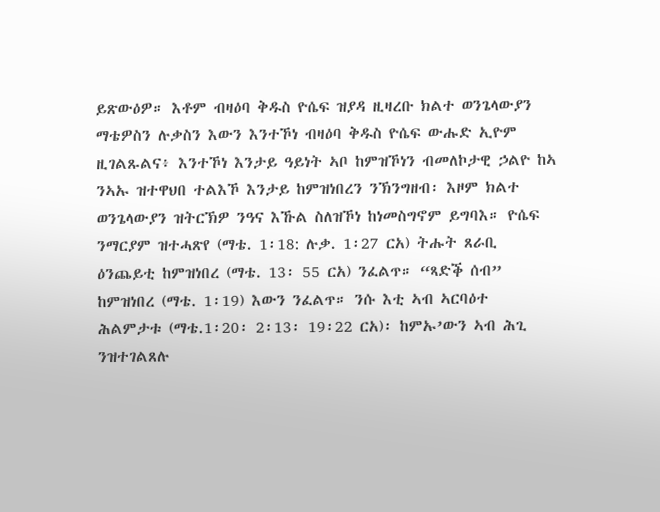ይጽውዕዎ። እቶም ብዛዕባ ቅዱስ ዮሴፍ ዝያዳ ዚዛረቡ ክልተ ወንጌላውያን ማቴዎስን ሉቃስን እውን እንተኾነ ብዛዕባ ቅዱስ ዮሴፍ ውሑድ ኢዮም ዚገልጹልና፥ እንተኾነ እንታይ ዓይነት ኣቦ ከምዝኾነን ብመለኮታዊ ኃልዮ ከኣ ንኣኡ ዝተዋህበ ተልእኾ እንታይ ከምዝነበረን ንኽንግዘብ፡ እዞም ክልተ ወንጌላውያን ዝትርኽዎ ንዓና እኹል ስለዝኾነ ከነመስግኖም ይግባእ። ዮሴፍ ንማርያም ዝተሓጽየ (ማቴ. 1፡18: ሉቃ. 1፡27 ርአ) ትሑት ጸራቢ ዕንጨይቲ ከምዝነበረ (ማቴ. 13፡ 55 ርአ) ንፈልጥ። “ጻድቕ ሰብ” ከምዝነበረ (ማቴ. 1፡19) እውን ንፈልጥ። ንሱ እቲ ኣብ ኣርባዕተ ሕልምታቱ (ማቴ.1፡20፡ 2፡13፡ 19፡22 ርአ)፡ ከምኡ’ውን ኣብ ሕጊ ንዝተገልጸሉ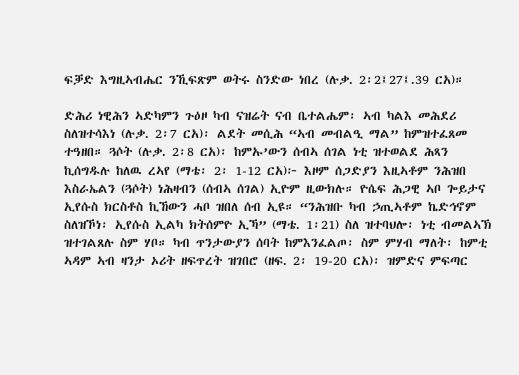ፍቓድ እግዚኣብሔር ንኺፍጽም ወትሩ ስንድው ነበረ (ሉቃ. 2፡2፤27፤.39 ርአ)።

ድሕሪ ነዊሕን ኣድካምን ጉዕዞ ካብ ናዝሬት ናብ ቤተልሔም፡ ኣብ ካልእ መሕደሪ ስለዝተሳእነ (ሉቃ. 2፡7 ርአ)፡ ልደት መሲሕ “ኣብ መብልዒ ማል” ከምዝተፈጸመ ተዓዘበ። ጓሶት (ሉቃ. 2፡8 ርአ)፡ ከምኡ’ውን ሰብኣ ሰገል ነቲ ዝተወልደ ሕጻን ኪሰግዱሉ ከለዉ ረኣየ (ማቴ፡ 2፡ 1-12 ርአ)፦ እዞም ሰጋድያን እዚኣቶም ንሕዝበ እስራኤልን (ጓሶት) ነሕዛብን (ሰብኣ ሰገል) ኢዮም ዚውክሉ። ዮሴፍ ሕጋዊ ኣቦ ጐይታና ኢየሱስ ክርስቶስ ኪኸውን ሓቦ ዝበለ ሰብ ኢዩ። “ንሕዝቡ ካብ ኃጢኣቶም ኬድኅኖም ስለዝኾነ፡ ኢየሱስ ኢልካ ክትሰምዮ ኢኻ” (ማቴ. 1፡21) ስለ ዝተባህሎ፡ ነቲ ብመልኣኽ ዝተገልጸሉ ስም ሃቦ። ካብ ጥንታውያን ሰባት ከምእንፈልጦ፡ ስም ምሃብ ማለት፡ ከምቲ ኣዳም ኣብ ዛንታ ኦሪት ዘፍጥረት ዝገበሮ (ዘፍ. 2፡ 19-20 ርአ)፡ ዝምድና ምፍጣር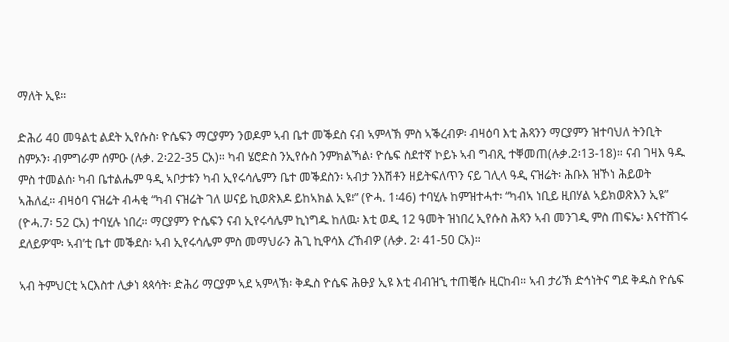ማለት ኢዩ።

ድሕሪ 40 መዓልቲ ልደት ኢየሱስ፡ ዮሴፍን ማርያምን ንወዶም ኣብ ቤተ መቕደስ ናብ ኣምላኽ ምስ ኣቕረብዎ፡ ብዛዕባ እቲ ሕጻንን ማርያምን ዝተባህለ ትንቢት ስምኦን፡ ብምግራም ሰምዑ (ሉቃ. 2፡22-35 ርአ)። ካብ ሄሮድስ ንኢየሱስ ንምክልኻል፡ ዮሴፍ ስደተኛ ኮይኑ ኣብ ግብጺ ተቐመጠ(ሉቃ.2፡13-18)። ናብ ገዛእ ዓዱ ምስ ተመልሰ፡ ካብ ቤተልሔም ዓዲ ኣቦታቱን ካብ ኢየሩሳሌምን ቤተ መቕደስን፡ ኣብታ ንእሽቶን ዘይትፍለጥን ናይ ገሊላ ዓዲ ናዝሬት፡ ሕቡእ ዝኾነ ሕይወት ኣሕለፈ። ብዛዕባ ናዝሬት ብሓቂ “ካብ ናዝሬት ገለ ሠናይ ኪወጽእዶ ይከኣክል ኢዩ፧” (ዮሓ. 1፡46) ተባሂሉ ከምዝተሓተ፡ “ካብኣ ነቢይ ዚበሃል ኣይክወጽእን ኢዩ” (ዮሓ.7፡ 52 ርአ) ተባሂሉ ነበረ። ማርያምን ዮሴፍን ናብ ኢየሩሳሌም ኪነግዱ ከለዉ፡ እቲ ወዲ 12 ዓመት ዝነበረ ኢየሱስ ሕጻን ኣብ መንገዲ ምስ ጠፍኤ፡ እናተሸገሩ ደለይዎ’ሞ፡ ኣብ’ቲ ቤተ መቕደስ፡ ኣብ ኢየሩሳሌም ምስ መማህራን ሕጊ ኪዋሳእ ረኸብዎ (ሉቃ. 2፡ 41-50 ርአ)።

ኣብ ትምህርቲ ኣርእስተ ሊቃነ ጳጳሳት፡ ድሕሪ ማርያም ኣደ ኣምላኽ፡ ቅዱስ ዮሴፍ ሕፁያ ኢዩ እቲ ብብዝኂ ተጠቒሱ ዚርከብ። ኣብ ታሪኽ ድኅነትና ግደ ቅዱስ ዮሴፍ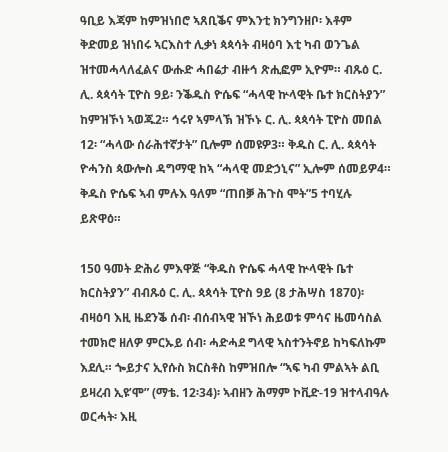ዓቢይ እጃም ከምዝነበሮ ኣጸቢቕና ምእንቲ ክንግንዘቦ፡ እቶም ቅድመይ ዝነበሩ ኣርእስተ ሊቃነ ጳጳሳት ብዛዕባ እቲ ካብ ወንጌል ዝተመሓላለፈልና ውሑድ ሓበሬታ ብዙኅ ጽሒፎም ኢዮም። ብጹዕ ር. ሊ. ጳጳሳት ፒዮስ 9ይ፡ ንቕዱስ ዮሴፍ “ሓላዊ ኵላዊት ቤተ ክርስትያን” ከምዝኾነ ኣወጁ2። ኅሩየ ኣምላኽ ዝኾኑ ር. ሊ. ጳጳሳት ፒዮስ መበል 12፡ “ሓላው ሰራሕተኛታት” ቢሎም ሰመዩዎ3። ቅዱስ ር. ሊ. ጳጳሳት ዮሓንስ ጳውሎስ ዳግማዊ ከኣ “ሓላዊ መድኃኒና” ኢሎም ሰመይዎ4። ቅዱስ ዮሴፍ ኣብ ምሉእ ዓለም “ጠበቓ ሕጉስ ሞት”5 ተባሂሉ ይጽዋዕ።

150 ዓመት ድሕሪ ምእዋጅ “ቅዱስ ዮሴፍ ሓላዊ ኵላዊት ቤተ ክርስትያን” ብብጹዕ ር. ሊ. ጳጳሳት ፒዮስ 9ይ (8 ታሕሣስ 1870)፡ ብዛዕባ እዚ ዜደንቕ ሰብ፡ ብሰብኣዊ ዝኾነ ሕይወቱ ምሳና ዜመሳስል ተመክሮ ዘለዎ ምርኡይ ሰብ፡ ሓድሓደ ግላዊ ኣስተንትኖይ ከካፍለኩም እደሊ። ጐይታና ኢየሱስ ክርስቶስ ከምዝበሎ “ኣፍ ካብ ምልኣት ልቢ ይዛረብ ኢዩ’ሞ” (ማቴ. 12፡34)፡ ኣብዘን ሕማም ኮቪድ-19 ዝተላብዓሉ ወርሓት፡ እዚ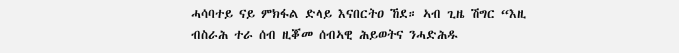ሓሳባተይ ናይ ምክፋል ድላይ እናበርትዐ ኸደ። ኣብ ጊዜ ሽግር “እዚ ብስራሕ ተራ ሰብ ዚቖመ ሰብኣዊ ሕይወትና ንሓድሕዱ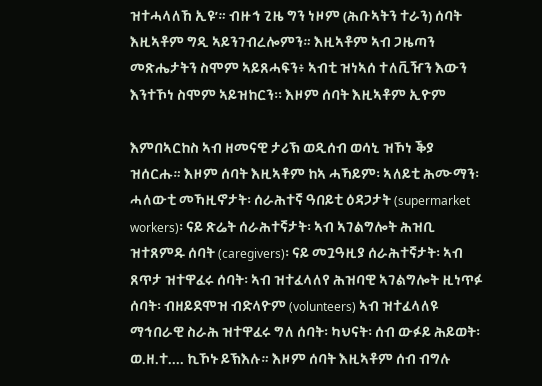ዝተሓላለኸ ኢዩ’። ብዙኅ ጊዜ ግን ነዞም (ሕቡኣትን ተራን) ሰባት እዚኣቶም ግዲ ኣይንገብረሎምን። እዚኣቶም ኣብ ጋዜጣን መጽሔታትን ስሞም ኣይጸሓፍን፥ ኣብቲ ዝነኣሰ ተለቪዥን እውን እንተኾነ ስሞም ኣይዝከርን፡፡ እዞም ሰባት እዚኣቶም ኢዮም

እምበኣርከስ ኣብ ዘመናዊ ታሪኽ ወዲሰብ ወሳኒ ዝኾነ ቕያ ዝሰርሑ። እዞም ሰባት እዚኣቶም ከኣ ሓኻይም፡ ኣለይቲ ሕሙማን፡ ሓለውቲ መኻዚኖታት፡ ሰራሕተኛ ዓበይቲ ዕዳጋታት (supermarket workers)፡ ናይ ጽሬት ሰራሕተኛታት፡ ኣብ ኣገልግሎት ሕዝቢ ዝተጸምዱ ሰባት (caregivers)፡ ናይ መጓዓዚያ ሰራሕተኛታት፡ ኣብ ጸጥታ ዝተዋፈሩ ሰባት፡ ኣብ ዝተፈላለየ ሕዝባዊ ኣገልግሎት ዚነጥፉ ሰባት፡ ብዘይደሞዝ ብድላዮም (volunteers) ኣብ ዝተፈላለዩ ማኅበራዊ ስራሕ ዝተዋፈሩ ግለ ሰባት፡ ካህናት፡ ሰብ ውፉይ ሕይወት፡ ወ.ዘ.ተ.... ኪኾኑ ይኽእሉ። እዞም ሰባት እዚኣቶም ሰብ ብግሉ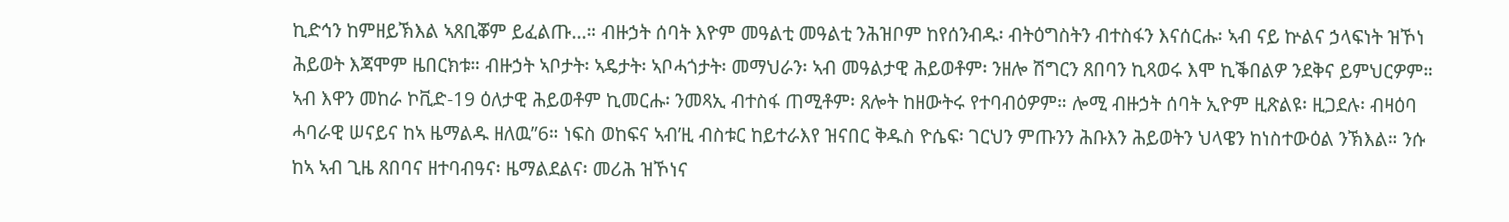ኪድኅን ከምዘይኽእል ኣጸቢቖም ይፈልጡ...። ብዙኃት ሰባት እዮም መዓልቲ መዓልቲ ንሕዝቦም ከየሰንብዱ፡ ብትዕግስትን ብተስፋን እናሰርሑ፡ ኣብ ናይ ኵልና ኃላፍነት ዝኾነ ሕይወት እጃሞም ዜበርክቱ። ብዙኃት ኣቦታት፡ ኣዴታት፡ ኣቦሓጎታት፡ መማህራን፡ ኣብ መዓልታዊ ሕይወቶም፡ ንዘሎ ሽግርን ጸበባን ኪጻወሩ እሞ ኪቕበልዎ ንደቅና ይምህርዎም። ኣብ እዋን መከራ ኮቪድ-19 ዕለታዊ ሕይወቶም ኪመርሑ፡ ንመጻኢ ብተስፋ ጠሚቶም፡ ጸሎት ከዘውትሩ የተባብዕዎም። ሎሚ ብዙኃት ሰባት ኢዮም ዚጽልዩ፡ ዚጋደሉ፡ ብዛዕባ ሓባራዊ ሠናይና ከኣ ዜማልዱ ዘለዉ”6። ነፍስ ወከፍና ኣብ’ዚ ብስቱር ከይተራእየ ዝናበር ቅዱስ ዮሴፍ፡ ገርህን ምጡንን ሕቡእን ሕይወትን ህላዌን ከነስተውዕል ንኽእል። ንሱ ከኣ ኣብ ጊዜ ጸበባና ዘተባብዓና፡ ዜማልደልና፡ መሪሕ ዝኾነና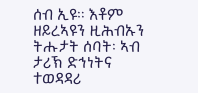ሰብ ኢዩ። እቶም ዘይረኣዩን ዚሕብኡን ትሑታት ሰባት፡ ኣብ ታሪኽ ድኅነትና ተወዳዳሪ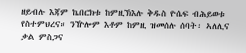ዘይብሉ እጃም ኬበርክቱ ከምዚኽእሉ ቅዱስ ዮሴፍ ብሕይወቱ የስተምህረና። ንዅሎም እቶም ከምዚ ዝመሰሉ ሰባት፡ ኣለሊና ቃል ምስጋና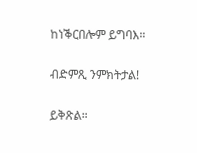ከነቕርበሎም ይግባእ።

ብድምጺ ንምክትታል!

ይቅጽል።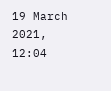19 March 2021, 12:04